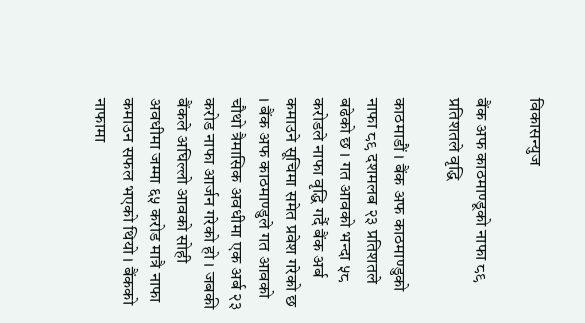विकासन्युज

बैंक अफ काठमाण्डूको नाफा ८९ प्रतिशतले वृद्धि

काठमाडौं । बैंक अफ काठमाण्डुको नाफा ८९ दशमलब २३ प्रतिशतले बढेको छ । गत आवको भन्दा ५८ करोडले नाफा वृद्धि गर्दै बैंक अर्ब कमाउने सूचिमा समेत प्रवेश गरेको छ । बैंक अफ काठमाण्डुले गत आवको चौथो त्रैमासिक अवधीमा एक अर्ब २३ करोड नाफा आर्जन गरेको हो । जबकी बैंकले अघिल्लो आवको सोही अवधीमा जम्मा ६५ करोड मात्रै नाफा कमाउन सफल भएको थियो । बैंकको नाफामा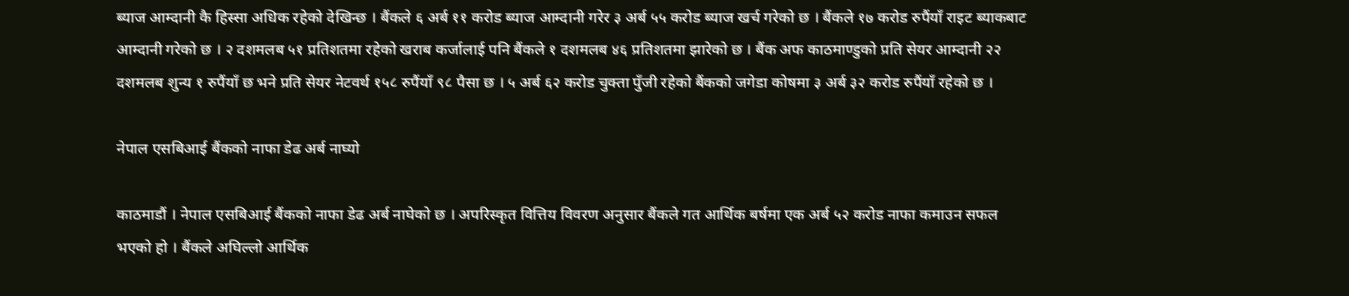ब्याज आम्दानी कै हिस्सा अधिक रहेको देखिन्छ । बैंकले ६ अर्ब ११ करोड ब्याज आम्दानी गरेर ३ अर्ब ५५ करोड ब्याज खर्च गरेको छ । बैंकले १७ करोड रुपैंयाँ राइट ब्याकबाट आम्दानी गरेको छ । २ दशमलब ५१ प्रतिशतमा रहेको खराब कर्जालाई पनि बैंकले १ दशमलब ४६ प्रतिशतमा झारेको छ । बैंक अफ काठमाण्डुको प्रति सेयर आम्दानी २२ दशमलब शुन्य १ रुपैंयाँ छ भने प्रति सेयर नेटवर्थ १५८ रुपैंयाँ ९८ पैसा छ । ५ अर्ब ६२ करोड चुक्ता पुँजी रहेको बैंकको जगेडा कोषमा ३ अर्ब ३२ करोड रुपैंयाँ रहेको छ ।

नेपाल एसबिआई बैंकको नाफा डेढ अर्ब नाघ्यो

काठमाडौं । नेपाल एसबिआई बैंकको नाफा डेढ अर्ब नाघेको छ । अपरिस्कृत वित्तिय विवरण अनुसार बैंकले गत आर्थिक बर्षमा एक अर्ब ५२ करोड नाफा कमाउन सफल भएको हो । बैंकले अघिल्लो आर्थिक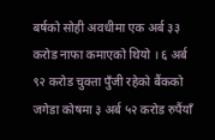बर्षको सोही अवधीमा एक अर्ब ३३ करोड नाफा कमाएको थियो । ६ अर्ब ९२ करोड चुक्ता पुँजी रहेको बैंकको जगेडा कोषमा ३ अर्ब ५२ करोड रुपैंयाँ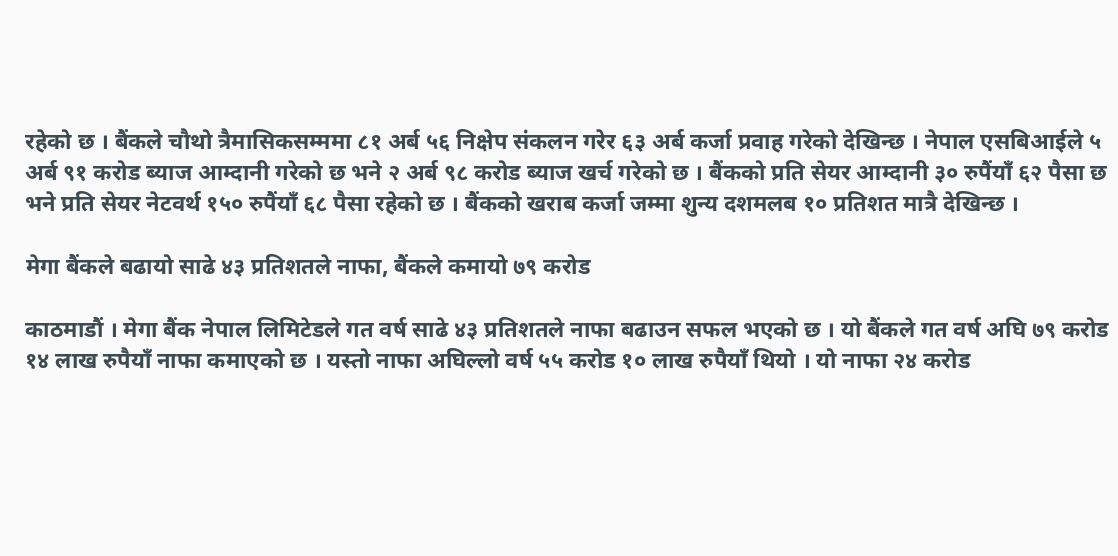रहेको छ । बैंकले चौथो त्रैमासिकसम्ममा ८१ अर्ब ५६ निक्षेप संकलन गरेर ६३ अर्ब कर्जा प्रवाह गरेको देखिन्छ । नेपाल एसबिआईले ५ अर्ब ९१ करोड ब्याज आम्दानी गरेको छ भने २ अर्ब ९८ करोड ब्याज खर्च गरेको छ । बैंकको प्रति सेयर आम्दानी ३० रुपैंयाँ ६२ पैसा छ भने प्रति सेयर नेटवर्थ १५० रुपैंयाँ ६८ पैसा रहेको छ । बैंकको खराब कर्जा जम्मा शुन्य दशमलब १० प्रतिशत मात्रै देखिन्छ ।

मेगा बैंकले बढायो साढे ४३ प्रतिशतले नाफा, बैंकले कमायो ७९ करोड

काठमाडौं । मेगा बैंक नेपाल लिमिटेडले गत वर्ष साढे ४३ प्रतिशतले नाफा बढाउन सफल भएको छ । यो बैंकले गत वर्ष अघि ७९ करोड १४ लाख रुपैयाँ नाफा कमाएको छ । यस्तो नाफा अघिल्लो वर्ष ५५ करोड १० लाख रुपैयाँ थियो । यो नाफा २४ करोड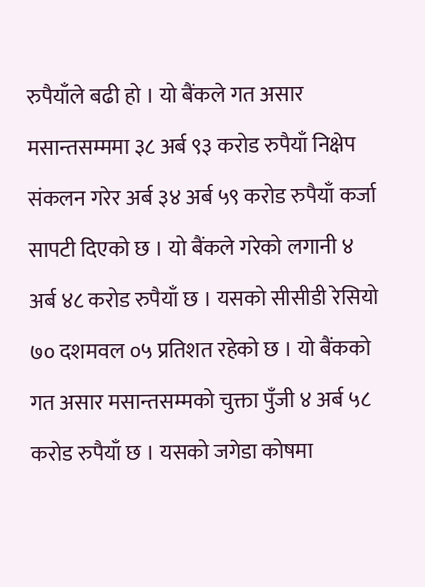रुपैयाँले बढी हो । यो बैंकले गत असार मसान्तसम्ममा ३८ अर्ब ९३ करोड रुपैयाँ निक्षेप संकलन गरेर अर्ब ३४ अर्ब ५९ करोड रुपैयाँ कर्जा सापटी दिएको छ । यो बैंकले गरेको लगानी ४ अर्ब ४८ करोड रुपैयाँ छ । यसको सीसीडी रेसियो ७० दशमवल ०५ प्रतिशत रहेको छ । यो बैंकको गत असार मसान्तसम्मको चुक्ता पुँजी ४ अर्ब ५८ करोड रुपैयाँ छ । यसको जगेडा कोषमा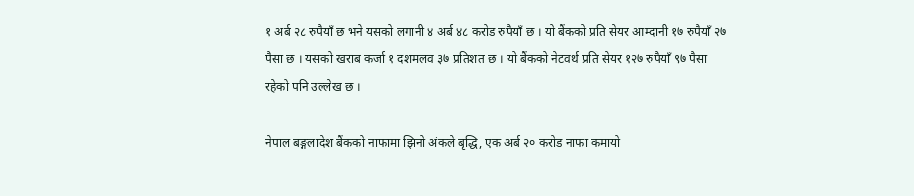१ अर्ब २८ रुपैयाँ छ भने यसको लगानी ४ अर्ब ४८ करोड रुपैयाँ छ । यो बैंकको प्रति सेयर आम्दानी १७ रुपैयाँ २७ पैसा छ । यसको खराब कर्जा १ दशमलव ३७ प्रतिशत छ । यो बैंकको नेटवर्थ प्रति सेयर १२७ रुपैयाँ ९७ पैसा रहेको पनि उल्लेख छ ।

नेपाल बङ्गलादेश बैंकको नाफामा झिनो अंकले बृद्धि, एक अर्ब २० करोड नाफा कमायो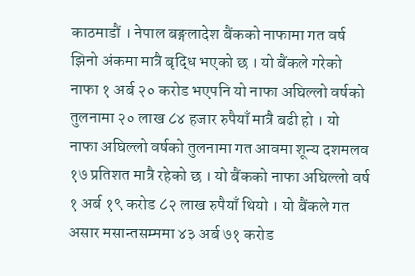काठमाडौं । नेपाल बङ्गलादेश बैंकको नाफामा गत वर्ष झिनो अंकमा मात्रै बृद्धि भएको छ । यो बैंकले गरेको नाफा १ अर्ब २० करोड भएपनि यो नाफा अघिल्लो वर्षको तुलनामा २० लाख ८४ हजार रुपैयाँ मात्रै बढी हो । यो नाफा अघिल्लो वर्षको तुलनामा गत आवमा शून्य दशमलव १७ प्रतिशत मात्रै रहेको छ । यो बैंकको नाफा अघिल्लो वर्ष १ अर्ब १९ करोड ८२ लाख रुपैयाँ थियो । यो बैंकले गत असार मसान्तसम्ममा ४३ अर्ब ७१ करोड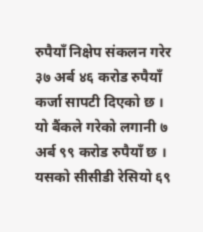रुपैयाँ निक्षेप संकलन गरेर ३७ अर्ब ४६ करोड रुपैयाँ कर्जा सापटी दिएको छ । यो बैंकले गरेको लगानी ७ अर्ब ९९ करोड रुपैयाँ छ । यसको सीसीडी रेसियो ६९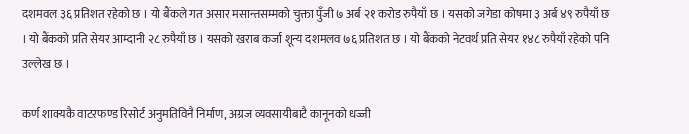दशमवल ३६ प्रतिशत रहेको छ । यो बैंकले गत असार मसान्तसम्मको चुक्ता पुँजी ७ अर्ब २१ करोड रुपैयाँ छ । यसको जगेडा कोषमा ३ अर्ब ४९ रुपैयाँ छ । यो बैंकको प्रति सेयर आम्दानी २८ रुपैयाँ छ । यसको खराब कर्जा शून्य दशमलव ७६ प्रतिशत छ । यो बैंकको नेटवर्थ प्रति सेयर १४८ रुपैयाँ रहेको पनि उल्लेख छ ।

कर्ण शाक्यकै वाटरफण्ड रिसोर्ट अनुमतिविनै निर्माण, अग्रज व्यवसायीबाटै कानूनको धज्जी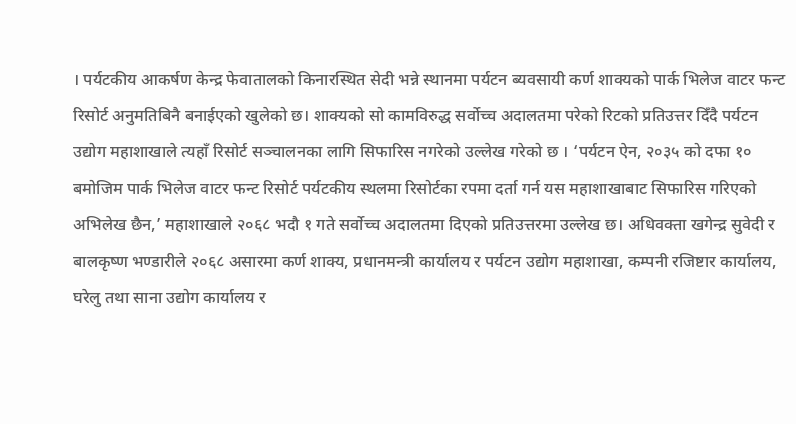। पर्यटकीय आकर्षण केन्द्र फेवातालको किनारस्थित सेदी भन्ने स्थानमा पर्यटन ब्यवसायी कर्ण शाक्यको पार्क भिलेज वाटर फन्ट रिसोर्ट अनुमतिबिनै बनाईएको खुलेको छ। शाक्यको सो कामविरुद्ध सर्वोच्च अदालतमा परेको रिटको प्रतिउत्तर दिँदै पर्यटन उद्योग महाशाखाले त्यहाँ रिसोर्ट सञ्चालनका लागि सिफारिस नगरेको उल्लेख गरेको छ । ‘पर्यटन ऐन, २०३५ को दफा १० बमोजिम पार्क भिलेज वाटर फन्ट रिसोर्ट पर्यटकीय स्थलमा रिसोर्टका रपमा दर्ता गर्न यस महाशाखाबाट सिफारिस गरिएको अभिलेख छैन,’ महाशाखाले २०६८ भदौ १ गते सर्वोच्च अदालतमा दिएको प्रतिउत्तरमा उल्लेख छ। अधिवक्ता खगेन्द्र सुवेदी र बालकृष्ण भण्डारीले २०६८ असारमा कर्ण शाक्य, प्रधानमन्त्री कार्यालय र पर्यटन उद्योग महाशाखा, कम्पनी रजिष्टार कार्यालय, घरेलु तथा साना उद्योग कार्यालय र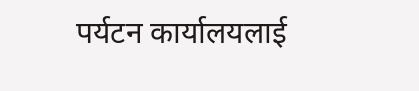पर्यटन कार्यालयलाई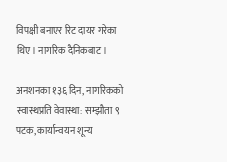विपक्षी बनाएर रिट दायर गरेका थिए। नागरिक दैनिकबाट ।

अनशनका १३६ दिन, नागरिकको स्वास्थप्रति वेवास्था: सम्झौता ९ पटक, कार्यान्वयन शून्य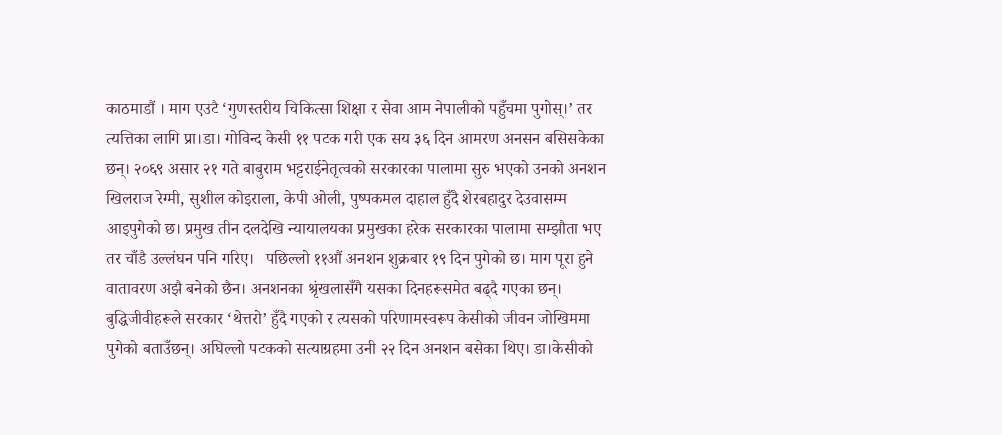काठमाडौं । माग एउटै ‘गुणस्तरीय चिकित्सा शिक्षा र सेवा आम नेपालीको पहुँचमा पुगोस्।’ तर त्यत्तिका लागि प्रा।डा। गोविन्द केसी ११ पटक गरी एक सय ३६ दिन आमरण अनसन बसिसकेका छन्। २०६९ असार २१ गते बाबुराम भट्टराईनेतृत्वको सरकारका पालामा सुरु भएको उनको अनशन खिलराज रेग्मी, सुशील कोइराला, केपी ओली, पुष्पकमल दाहाल हुँदै शेरबहादुर देउवासम्म आइपुगेको छ। प्रमुख तीन दलदेखि न्यायालयका प्रमुखका हरेक सरकारका पालामा सम्झौता भए तर चाँडै उल्लंघन पनि गरिए।   पछिल्लो ११औं अनशन शुक्रबार १९ दिन पुगेको छ। माग पूरा हुने वातावरण अझै बनेको छैन। अनशनका श्रृंखलासँगै यसका दिनहरूसमेत बढ्दै गएका छन्। बुद्धिजीवीहरूले सरकार ‘थेत्तरो’ हुँदै गएको र त्यसको परिणामस्वरूप केसीको जीवन जोखिममा पुगेको बताउँछन्। अघिल्लो पटकको सत्याग्रहमा उनी २२ दिन अनशन बसेका थिए। डा।केसीको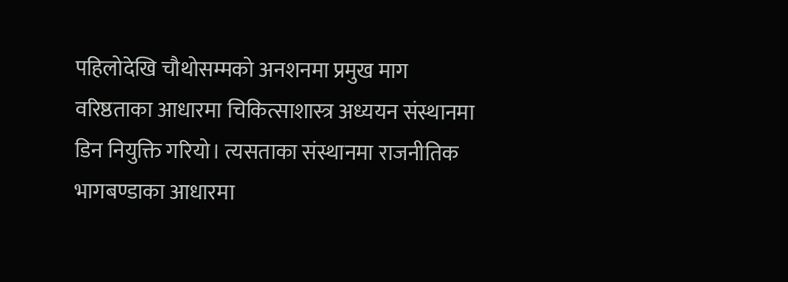पहिलोदेखि चौथोसम्मको अनशनमा प्रमुख माग वरिष्ठताका आधारमा चिकित्साशास्त्र अध्ययन संस्थानमा डिन नियुक्ति गरियो। त्यसताका संस्थानमा राजनीतिक भागबण्डाका आधारमा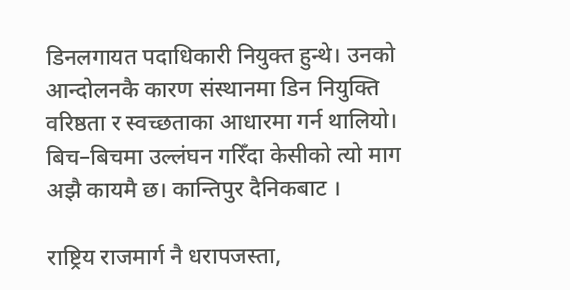डिनलगायत पदाधिकारी नियुक्त हुन्थे। उनको आन्दोलनकै कारण संस्थानमा डिन नियुक्ति वरिष्ठता र स्वच्छताका आधारमा गर्न थालियो। बिच–बिचमा उल्लंघन गरिँदा केसीको त्यो माग अझै कायमै छ। कान्तिपुर दैनिकबाट ।

राष्ट्रिय राजमार्ग नै धरापजस्ता,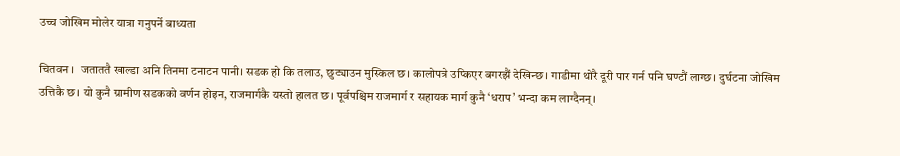उच्च जोखिम मोलेर यात्रा गनुपर्ने बाध्यता

चितवन ।  जताततै खाल्डा अनि तिनमा टनाटन पानी। सडक हो कि तलाउ, छुट्याउन मुस्किल छ। कालोपत्रे उप्किएर बगरझैं देखिन्छ। गाडीमा थोरै दूरी पार गर्न पनि घण्टौं लाग्छ। दुर्घटना जोखिम उत्तिकै छ। यो कुनै ग्रामीण सडकको वर्णन होइन, राजमार्गकै यस्तो हालत छ। पूर्वपश्चिम राजमार्ग र सहायक मार्ग कुनै ‘धराप’ भन्दा कम लाग्दैनन्।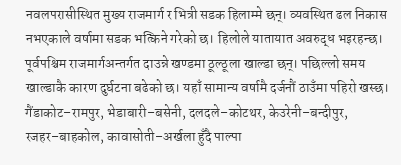नवलपरासीस्थित मुख्य राजमार्ग र भित्री सडक हिलाम्मे छन्। व्यवस्थित ढल निकास नभएकाले वर्षामा सडक भत्किने गरेको छ। हिलोले यातायात अवरुद्ध भइरहन्छ। पूर्वपश्चिम राजमार्गअन्तर्गत दाउन्ने खण्डमा ठूल्ठूला खाल्डा छन्। पछिल्लो समय खाल्डाकै कारण दुर्घटना बढेको छ। यहाँ सामान्य वर्षामै दर्जनौं ठाउँमा पहिरो खस्छ। गैंडाकोट–रामपुर, भेडाबारी–बसेनी, दलदले–कोटथर, केउरेनी–बन्दीपुर, रजहर–बाहकोल, कावासोती–अर्खला हुँदै पाल्पा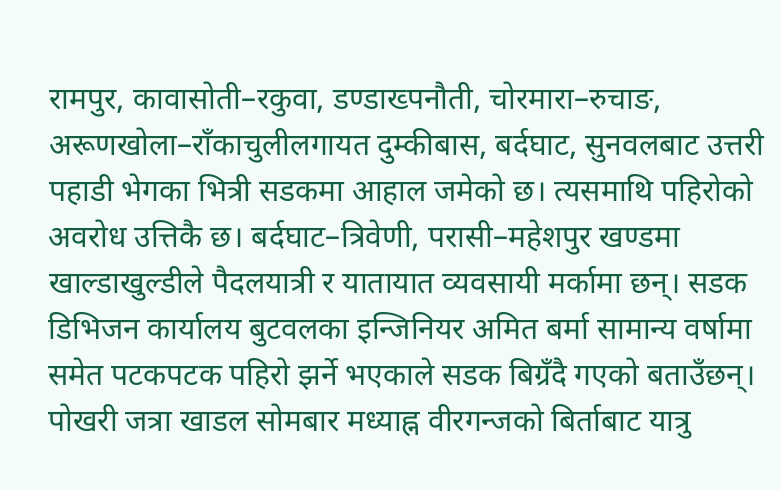रामपुर, कावासोती–रकुवा, डण्डाख्पनौती, चोरमारा–रुचाङ, अरूणखोला–राँकाचुलीलगायत दुम्कीबास, बर्दघाट, सुनवलबाट उत्तरी पहाडी भेगका भित्री सडकमा आहाल जमेको छ। त्यसमाथि पहिरोको अवरोध उत्तिकै छ। बर्दघाट–त्रिवेणी, परासी–महेशपुर खण्डमा खाल्डाखुल्डीले पैदलयात्री र यातायात व्यवसायी मर्कामा छन्। सडक डिभिजन कार्यालय बुटवलका इन्जिनियर अमित बर्मा सामान्य वर्षामा समेत पटकपटक पहिरो झर्ने भएकाले सडक बिग्रँदै गएको बताउँछन्। पोखरी जत्रा खाडल सोमबार मध्याह्न वीरगन्जको बिर्ताबाट यात्रु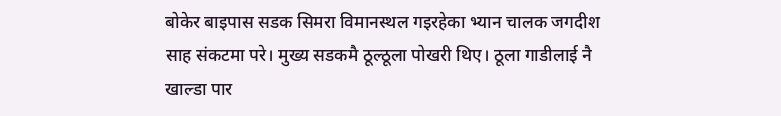बोकेर बाइपास सडक सिमरा विमानस्थल गइरहेका भ्यान चालक जगदीश साह संकटमा परे। मुख्य सडकमै ठूल्ठूला पोखरी थिए। ठूला गाडीलाई नै खाल्डा पार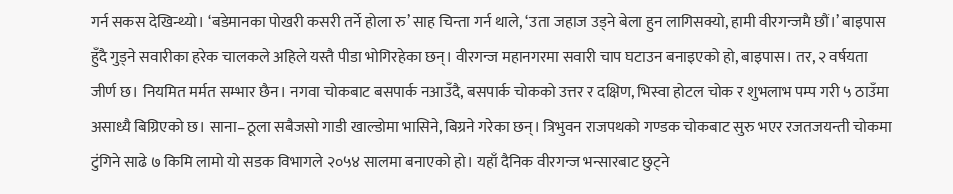गर्न सकस देखिन्थ्यो। ‘बडेमानका पोखरी कसरी तर्ने होला रु’ साह चिन्ता गर्न थाले, ‘उता जहाज उड्ने बेला हुन लागिसक्यो, हामी वीरगन्जमै छौं।’ बाइपास हुँदै गुड्ने सवारीका हरेक चालकले अहिले यस्तै पीडा भोगिरहेका छन्। वीरगन्ज महानगरमा सवारी चाप घटाउन बनाइएको हो, बाइपास। तर, २ वर्षयता जीर्ण छ। नियमित मर्मत सम्भार छैन। नगवा चोकबाट बसपार्क नआउँदै, बसपार्क चोकको उत्तर र दक्षिण, भिस्वा होटल चोक र शुभलाभ पम्प गरी ५ ठाउँमा असाध्यै बिग्रिएको छ। साना–ठूला सबैजसो गाडी खाल्डोमा भासिने, बिग्रने गरेका छन्। त्रिभुवन राजपथको गण्डक चोकबाट सुरु भएर रजतजयन्ती चोकमा टुंगिने साढे ७ किमि लामो यो सडक विभागले २०५४ सालमा बनाएको हो। यहाँ दैनिक वीरगन्ज भन्सारबाट छुट्ने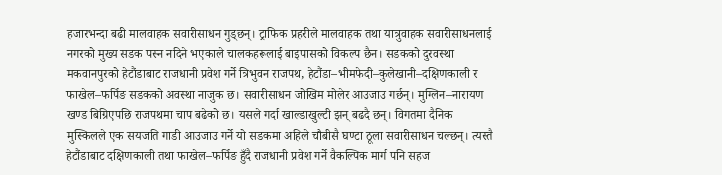हजारभन्दा बढी मालवाहक सवारीसाधन गुड्छन्। ट्राफिक प्रहरीले मालवाहक तथा यात्रुवाहक सवारीसाधनलाई नगरको मुख्य सडक पस्न नदिने भएकाले चालकहरूलाई बाइपासको विकल्प छैन। सडकको दुरवस्था मकवानपुरको हेटौंडाबाट राजधानी प्रवेश गर्ने त्रिभुवन राजपथ, हेटौंडा–भीमफेदी–कुलेखानी–दक्षिणकाली र फाखेल–फर्पिङ सडकको अवस्था नाजुक छ। सवारीसाधन जोखिम मोलेर आउजाउ गर्छन्। मुग्लिन–नारायण खण्ड बिग्रिएपछि राजपथमा चाप बढेको छ। यसले गर्दा खाल्डाखुल्टी झन् बढदै छन्। विगतमा दैनिक मुस्किलले एक सयजति गाडी आउजाउ गर्ने यो सडकमा अहिले चौबीसै घण्टा ठूला सवारीसाधन चल्छन्। त्यस्तै हेटौंडाबाट दक्षिणकाली तथा फाखेल–फर्पिङ हुँदै राजधानी प्रवेश गर्ने वैकल्पिक मार्ग पनि सहज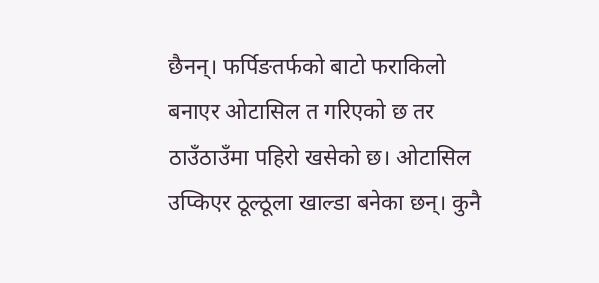छैनन्। फर्पिङतर्फको बाटो फराकिलो बनाएर ओटासिल त गरिएको छ तर ठाउँठाउँमा पहिरो खसेको छ। ओटासिल उप्किएर ठूल्ठूला खाल्डा बनेका छन्। कुनै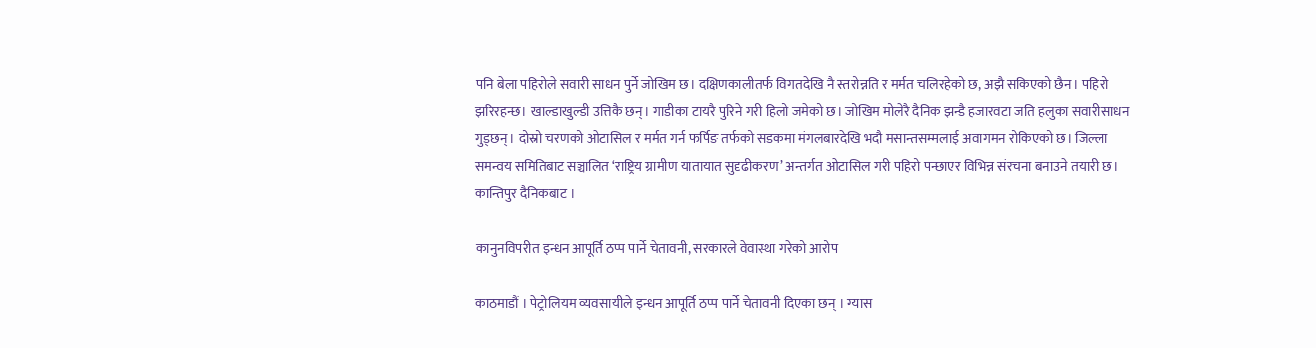पनि बेला पहिरोले सवारी साधन पुर्ने जोखिम छ। दक्षिणकालीतर्फ विगतदेखि नै स्तरोन्नति र मर्मत चलिरहेको छ, अझै सकिएको छैन। पहिरो झरिरहन्छ। खाल्डाखुल्डी उत्तिकै छन्। गाडीका टायरै पुरिने गरी हिलो जमेको छ। जोखिम मोलेरै दैनिक झन्डै हजारवटा जति हलुका सवारीसाधन गुड्छन्। दोस्रो चरणको ओटासिल र मर्मत गर्न फर्पिङ तर्फको सडकमा मंगलबारदेखि भदौ मसान्तसम्मलाई अवागमन रोकिएको छ। जिल्ला समन्वय समितिबाट सञ्चालित ‘राष्ट्रिय ग्रामीण यातायात सुदृढीकरण’ अन्तर्गत ओटासिल गरी पहिरो पन्छाएर विभिन्न संरचना बनाउने तयारी छ। कान्तिपुर दैनिकबाट ।

कानुनविपरीत इन्धन आपूर्ति ठप्प पार्ने चेतावनी, सरकारले वेवास्था गरेको आरोप

काठमाडौं । पेट्रोलियम व्यवसायीले इन्धन आपूर्ति ठप्प पार्ने चेतावनी दिएका छन् । ग्यास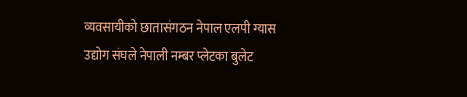व्यवसायीको छातासंगठन नेपाल एलपी ग्यास उद्योग संघले नेपाली नम्बर प्लेटका बुलेट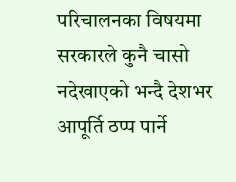परिचालनका विषयमा सरकारले कुनै चासो नदेखाएको भन्दै देशभर आपूर्ति ठप्प पार्ने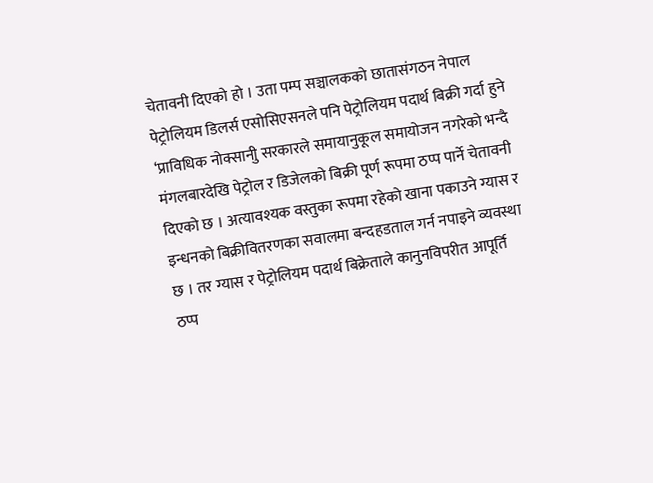चेतावनी दिएको हो । उता पम्प सञ्चालकको छातासंगठन नेपाल पेट्रोलियम डिलर्स एसोसिएसनले पनि पेट्रोलियम पदार्थ बिक्री गर्दा हुने ‘प्राविधिक नोक्सानीु सरकारले समायानुकूल समायोजन नगरेको भन्दै मंगलबारदेखि पेट्रोल र डिजेलको बिक्री पूर्ण रूपमा ठप्प पार्ने चेतावनी दिएको छ । अत्यावश्यक वस्तुका रूपमा रहेको खाना पकाउने ग्यास र इन्धनको बिक्रीवितरणका सवालमा बन्दहडताल गर्न नपाइने व्यवस्था छ । तर ग्यास र पेट्रोलियम पदार्थ बिक्रेताले कानुनविपरीत आपूर्ति ठप्प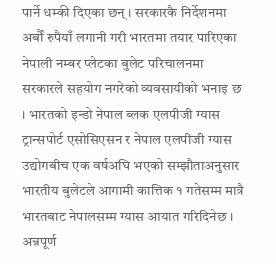पार्ने धम्की दिएका छन् । सरकारकै निर्देशनमा अर्बौं रुपैयाँ लगानी गरी भारतमा तयार पारिएका नेपाली नम्बर प्लेटका बुलेट परिचालनमा सरकारले सहयोग नगरेको व्यवसायीको भनाइ छ । भारतको इन्डो नेपाल ब्लक एलपीजी ग्यास ट्रान्सपोर्ट एसोसिएसन र नेपाल एलपीजी ग्यास उद्योगबीच एक वर्षअघि भएको सम्झौताअनुसार भारतीय बुलेटले आगामी कात्तिक १ गतेसम्म मात्रै भारतबाट नेपालसम्म ग्यास आयात गरिदिनेछ । अन्नपूर्ण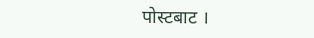पोस्टबाट ।